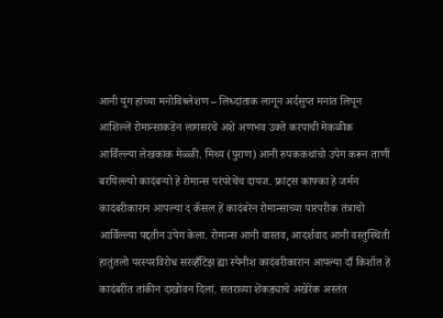आनी युंग हांच्या मनोविश्र्लेशण – लिध्दांताक लागून अर्दसुप्त मनांत लिपून आशिल्लें रोमान्साकडेन लागसरचे अशे अणभव उक्ते करपाची मेकळीक आर्विल्ल्या लेखकांक मेळ्ळी. मिथ्य (पुराण) आनी रुपककथांचो उपेग करून ताणीं बरयिल्ल्यो कादंबऱ्यो हें रोमान्स परंपरेचेंच दायज. फ्रांट्स काफ्का हे जर्मन कादंबरीकारान आपल्या द कॅसल हें कादंबरेन रोमान्साच्या पारंपरीक तंत्राचो आर्विल्ल्या पद्दतीन उपेग केला. रोमान्स आनी वास्तव, आदर्शवाद आनी वस्तुस्थिती हातुंतलो परस्परविरोध सरव्हँटिझ ह्या स्पेनीश कादंबरीकारान आपल्या दाँ किशॉत हें कादंबरींत तांकीन दाखोवन दिलां. सतराव्या शेंकड्याचे अखेरेक अस्तंत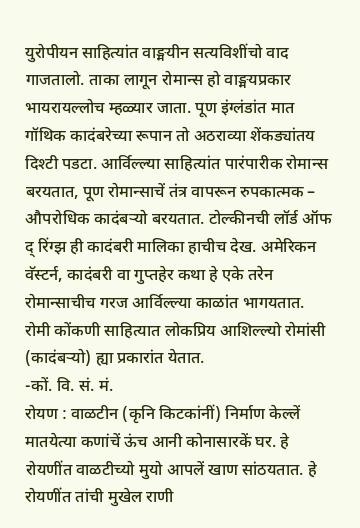युरोपीयन साहित्यांत वाङ्मयीन सत्यविशींचो वाद गाजतालो. ताका लागून रोमान्स हो वाङ्मयप्रकार भायरायल्लोच म्हळ्यार जाता. पूण इंग्लंडांत मात गॉथिक कादंबरेच्या रूपान तो अठराव्या शेंकड्यांतय दिश्टी पडटा. आर्विल्ल्या साहित्यांत पारंपारीक रोमान्स बरयतात, पूण रोमान्साचें तंत्र वापरून रुपकात्मक – औपरोधिक कादंबऱ्यो बरयतात. टोल्कीनची लॉर्ड ऑफ द् रिंग्झ ही कादंबरी मालिका हाचीच देख. अमेरिकन वॅस्टर्न, कादंबरी वा गुप्तहेर कथा हे एके तरेन रोमान्साचीच गरज आर्विल्ल्या काळांत भागयतात.
रोमी कोंकणी साहित्यात लोकप्रिय आशिल्ल्यो रोमांसी (कादंबऱ्यो) ह्या प्रकारांत येतात.
-कों. वि. सं. मं.
रोयण : वाळटीन (कृनि किटकांनीं) निर्माण केल्लें मातयेत्या कणांचें ऊंच आनी कोनासारकें घर. हे रोयणींत वाळटीच्यो मुयो आपलें खाण सांठयतात. हे रोयणींत तांची मुखेल राणी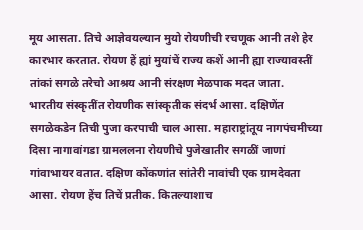मूय आसता. तिचे आज्ञेवयल्यान मुयो रोयणीची रचणूक आनी तशे हेर कारभार करतात. रोयण हें ह्यां मुयांचें राज्य कशें आनी ह्या राज्यावस्तीं तांकां सगळे तरेचो आश्रय आनी संरक्षण मेळपाक मदत जाता.
भारतीय संस्कृतींत रोयणीक सांस्कृतीक संदर्भ आसा. दक्षिणेंत सगळेकडेन तिची पुजा करपाची चाल आसा. महाराष्ट्रांतूय नागपंचमीच्या दिसा नागावांगडा ग्रामललना रोयणीचे पुजेखातीर सगळीं जाणां गांवाभायर वतात. दक्षिण कोंकणांत सांतेरी नावांची एक ग्रामदेवता आसा. रोयण हेंच तिचें प्रतीक. कितल्याशाच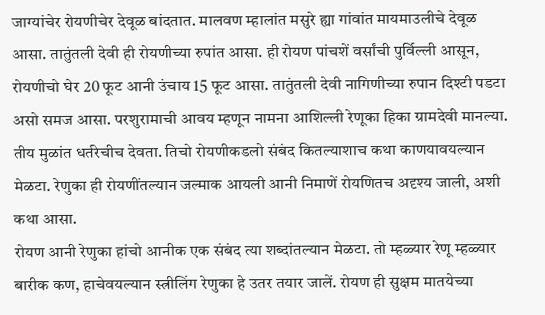जाग्यांचेर रोयणीचेर देवूळ बांदतात. मालवण म्हालांत मसुरे ह्या गांवांत मायमाउलीचे देवूळ आसा. तातुंतली देवी ही रोयणीच्या रुपांत आसा. ही रोयण पांचशें वर्सांची पुर्विल्ली आसून, रोयणीचो घेर 20 फूट आनी उंचाय 15 फूट आसा. तातुंतली देवी नागिणीच्या रुपान दिश्टी पडटा असो समज आसा. परशुरामाची आवय म्हणून नामना आशिल्ली रेणूका हिका ग्रामदेवी मानल्या. तीय मुळांत धर्तरेचीच देवता. तिचो रोयणीकडलो संबंद कितल्याशाच कथा काणयावयल्यान मेळटा. रेणुका ही रोयणींतल्यान जल्माक आयली आनी निमाणें रोयणितच अदृश्य जाली, अशी कथा आसा.
रोयण आनी रेणुका हांचो आनीक एक संबंद त्या शब्दांतल्यान मेळटा. तो म्हळ्यार रेणू म्हळ्यार बारीक कण, हाचेवयल्यान स्त्रीलिंग रेणुका हे उतर तयार जालें. रोयण ही सुक्षम मातयेच्या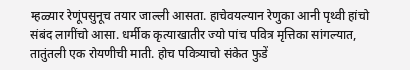म्हळ्यार रेणूंपसुनूच तयार जाल्ली आसता. हाचेवयल्यान रेणुका आनी पृथ्वी हांचो संबंद लागींचो आसा. धर्मीक कृत्याखातीर ज्यो पांच पवित्र मृत्तिका सांगल्यात, तातुंतली एक रोयणीची माती. होच पवित्र्याचो संकेत फुडें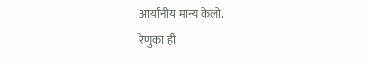आर्यांनीय मान्य केलो.
रेणुका ही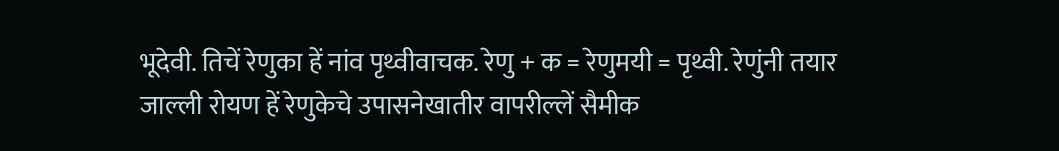भूदेवी. तिचें रेणुका हें नांव पृथ्वीवाचक. रेणु + क = रेणुमयी = पृथ्वी. रेणुंनी तयार जाल्ली रोयण हें रेणुकेचे उपासनेखातीर वापरील्लें सैमीक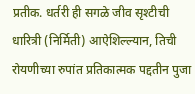प्रतीक. धर्तरी ही सगळे जीव सृश्टीची धारित्री (निर्मिती) आऐशिल्ल्यान, तिची रोयणीच्या रुपांत प्रतिकात्मक पद्दतीन पुजा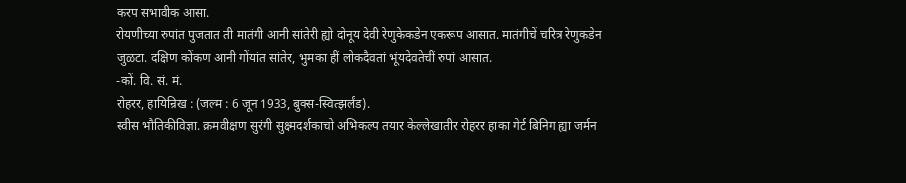करप सभावीक आसा.
रोयणीच्या रुपांत पुजतात ती मातंगी आनी सांतेरी ह्यो दोनूय देवी रेणुकेकडेन एकरूप आसात. मातंगीचें चरित्र रेणुकडेन जुळटा. दक्षिण कोंकण आनी गोंयांत सांतेर, भुमका हीं लोकदैवतां भूंयदेवतेचीं रुपां आसात.
-कों. वि. सं. मं.
रोहरर, हायिन्रिख : (जल्म : 6 जून 1933, बुक्स-स्वित्झर्लंड).
स्वीस भौतिकीविज्ञा. क्रमवीक्षण सुरंगी सुक्ष्मदर्शकाचो अभिकल्प तयार केल्लेखातीर रोहरर हाका गेर्ट बिनिग ह्या जर्मन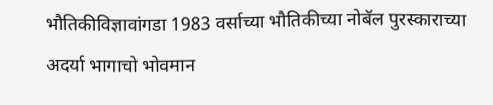भौतिकीविज्ञावांगडा 1983 वर्साच्या भौतिकीच्या नोबॅल पुरस्काराच्या अदर्या भागाचो भोवमान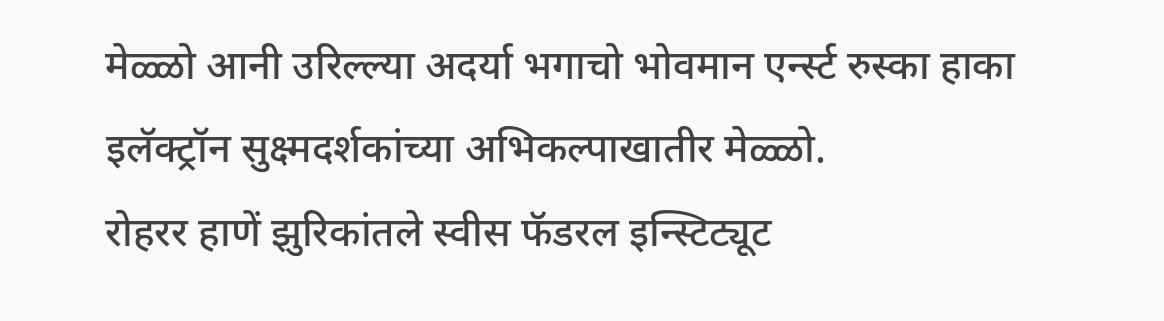मेळ्ळो आनी उरिल्ल्या अदर्या भगाचो भोवमान एर्न्स्ट रुस्का हाका इलॅक्ट्रॉन सुक्ष्मदर्शकांच्या अभिकल्पाखातीर मेळ्ळो.
रोहरर हाणें झुरिकांतले स्वीस फॅडरल इन्स्टिट्यूट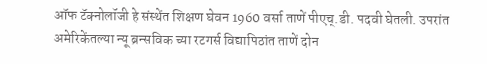ऑफ टॅक्नोलॉजी हे संस्थेंत शिक्षण घेवन 1960 वर्सा ताणें पीएच्.डी. पदवी घेतली. उपरांत अमेरिकेंतल्या न्यू ब्रन्सविक च्या रटगर्स विद्यापिठांत ताणें दोन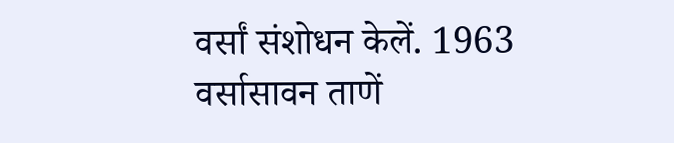वर्सां संशोधन केलें. 1963 वर्सासावन ताणें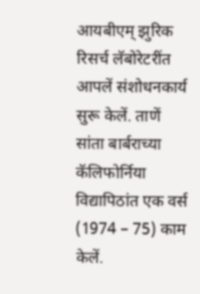आयबीएम् झुरिक रिसर्च लॅबोरेटरींत आपलें संशोधनकार्य सुरू केलें. ताणें सांता बार्बराच्या कॅलिफोर्निया विद्यापिठांत एक वर्स (1974 – 75) काम केलें.